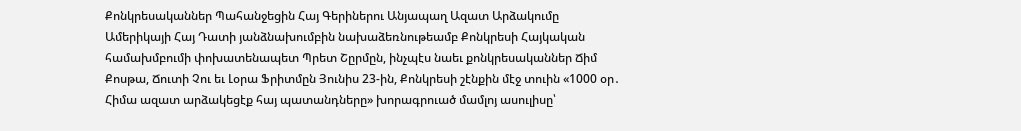Քոնկրեսականներ Պահանջեցին Հայ Գերիներու Անյապաղ Ազատ Արձակումը
Ամերիկայի Հայ Դատի յանձնախումբին նախաձեռնութեամբ Քոնկրեսի Հայկական համախմբումի փոխատենապետ Պրետ Շըրմըն, ինչպէս նաեւ քոնկրեսականներ Ճիմ Քոսթա, Ճուտի Չու եւ Լօրա Ֆրիտմըն Յունիս 23-ին, Քոնկրեսի շէնքին մէջ տուին «1000 օր․ Հիմա ազատ արձակեցէք հայ պատանդները» խորագրուած մամլոյ ասուլիսը՝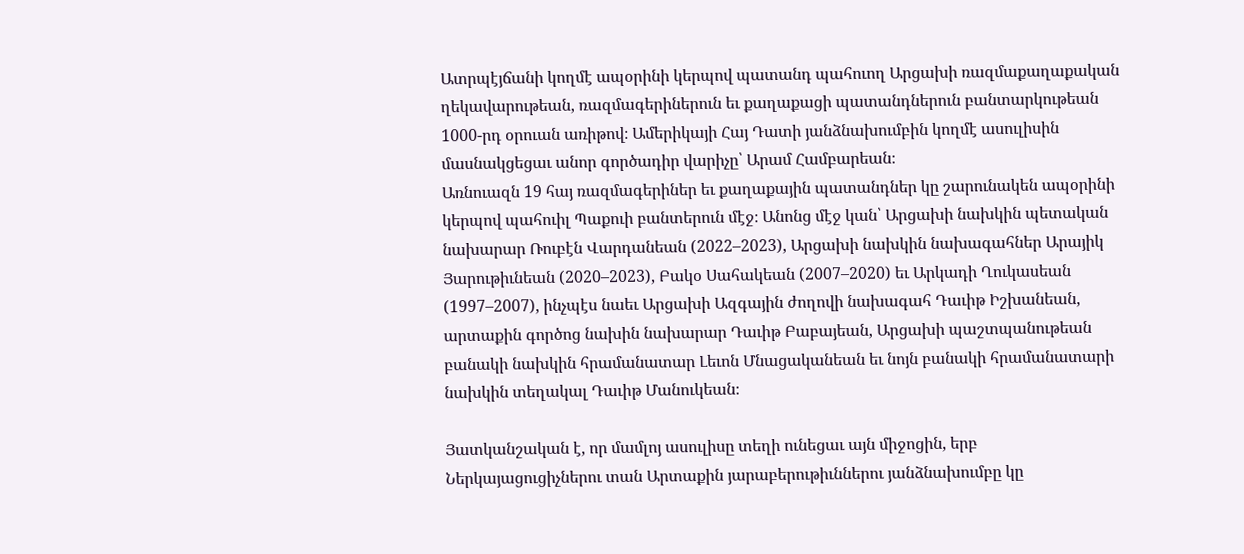Ատրպէյճանի կողմէ ապօրինի կերպով պատանդ պահուող Արցախի ռազմաքաղաքական ղեկավարութեան, ռազմագերիներուն եւ քաղաքացի պատանդներուն բանտարկութեան 1000-րդ օրուան առիթով։ Ամերիկայի Հայ Դատի յանձնախումբին կողմէ ասուլիսին մասնակցեցաւ անոր գործադիր վարիչը՝ Արամ Համբարեան։
Առնուազն 19 հայ ռազմագերիներ եւ քաղաքային պատանդներ կը շարունակեն ապօրինի կերպով պահուիլ Պաքուի բանտերուն մէջ։ Անոնց մէջ կան՝ Արցախի նախկին պետական նախարար Ռուբէն Վարդանեան (2022–2023), Արցախի նախկին նախագահներ Արայիկ Յարութիւնեան (2020–2023), Բակօ Սահակեան (2007–2020) եւ Արկադի Ղուկասեան (1997–2007), ինչպէս նաեւ Արցախի Ազգային ժողովի նախագահ Դաւիթ Իշխանեան, արտաքին գործոց նախին նախարար Դաւիթ Բաբայեան, Արցախի պաշտպանութեան բանակի նախկին հրամանատար Լեւոն Մնացականեան եւ նոյն բանակի հրամանատարի նախկին տեղակալ Դաւիթ Մանուկեան։

Յատկանշական է, որ մամլոյ ասուլիսը տեղի ունեցաւ այն միջոցին, երբ Ներկայացուցիչներու տան Արտաքին յարաբերութիւններու յանձնախումբը կը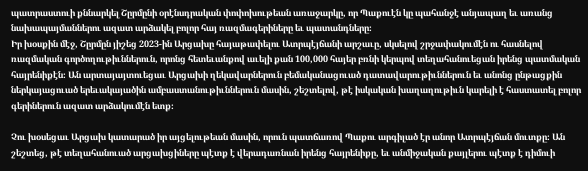պատրաստուի քննարկել Շըրմընի օրէնսդրական փոփոխութեան առաջարկը, որ Պաքուէն կը պահանջէ անյապաղ եւ առանց նախապայմաններու ազատ արձակել բոլոր հայ ռազմագերիները եւ պատանդները։
Իր խօսքին մէջ, Շըրմըն յիշեց 2023-ին Արցախը հայաթափելու Ատրպէյճանի արշաւը, սկսելով շրջափակումէն ու հասնելով ռազմական գործողութիւններուն, որոնց հետեւանքով աւելի քան 100,000 հայեր բռնի կերպով տեղահանուեցան իրենց պատմական հայրենիքէն։ Ան արտայայտուեցաւ Արցախի ղեկավարներուն բեմականացուած դատավարութիւններուն եւ անոնց ընթացքին ներկայացուած երեւակայածին ամբաստանութիւններուն մասին, շեշտելով, թէ իսկական խաղաղութիւն կարելի է հաստատել բոլոր գերիներուն ազատ արձակումէն ետք։

Չու խօսեցաւ Արցախ կատարած իր այցելութեան մասին, որուն պատճառով Պաքու արգիլած էր անոր Ատրպէյճան մուտքը։ Ան շեշտեց, թէ տեղահանուած արցախցիները պէտք է վերադառնան իրենց հայրենիքը, եւ անմիջական քայլերու պէտք է դիմուի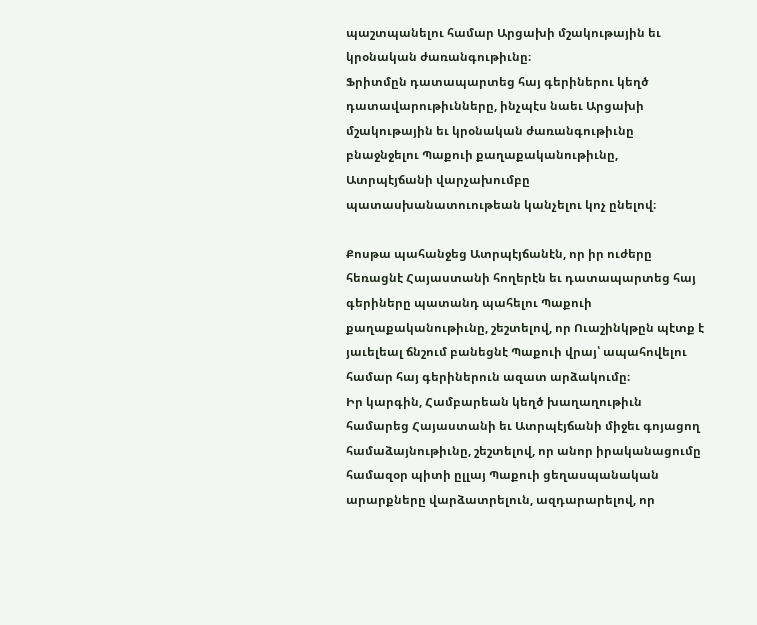պաշտպանելու համար Արցախի մշակութային եւ կրօնական ժառանգութիւնը։
Ֆրիտմըն դատապարտեց հայ գերիներու կեղծ դատավարութիւնները, ինչպէս նաեւ Արցախի մշակութային եւ կրօնական ժառանգութիւնը բնաջնջելու Պաքուի քաղաքականութիւնը, Ատրպէյճանի վարչախումբը պատասխանատուութեան կանչելու կոչ ընելով։

Քոսթա պահանջեց Ատրպէյճանէն, որ իր ուժերը հեռացնէ Հայաստանի հողերէն եւ դատապարտեց հայ գերիները պատանդ պահելու Պաքուի քաղաքականութիւնը, շեշտելով, որ Ուաշինկթըն պէտք է յաւելեալ ճնշում բանեցնէ Պաքուի վրայ՝ ապահովելու համար հայ գերիներուն ազատ արձակումը։
Իր կարգին, Համբարեան կեղծ խաղաղութիւն համարեց Հայաստանի եւ Ատրպէյճանի միջեւ գոյացող համաձայնութիւնը, շեշտելով, որ անոր իրականացումը համազօր պիտի ըլլայ Պաքուի ցեղասպանական արարքները վարձատրելուն, ազդարարելով, որ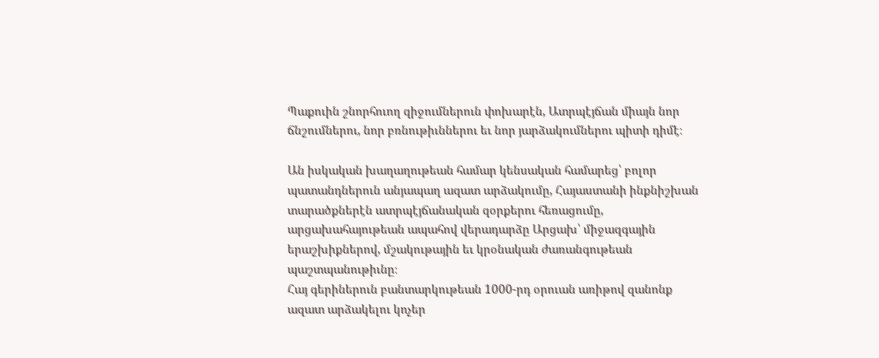Պաքուին շնորհուող զիջումներուն փոխարէն, Ատրպէյճան միայն նոր ճնշումներու, նոր բռնութիւններու եւ նոր յարձակումներու պիտի դիմէ։

Ան իսկական խաղաղութեան համար կենսական համարեց՝ բոլոր պատանդներուն անյապաղ ազատ արձակումը, Հայաստանի ինքնիշխան տարածքներէն ատրպէյճանական զօրքերու հեռացումը, արցախահայութեան ապահով վերադարձը Արցախ՝ միջազգային երաշխիքներով, մշակութային եւ կրօնական ժառանգութեան պաշտպանութիւնը։
Հայ գերիներուն բանտարկութեան 1000-րդ օրուան առիթով զանոնք ազատ արձակելու կոչեր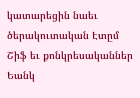կատարեցին նաեւ ծերակուտական Էտըմ Շիֆ եւ քոնկրեսականներ Եանկ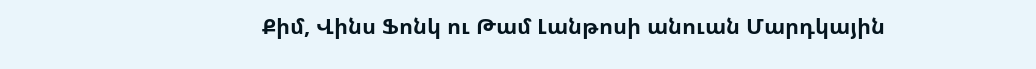Քիմ, Վինս Ֆոնկ ու Թամ Լանթոսի անուան Մարդկային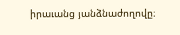իրաւանց յանձնաժողովը։